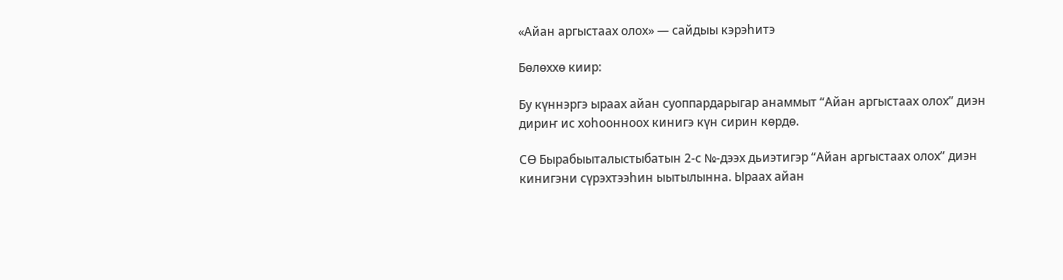«Айан аргыстаах олох» — сайдыы кэрэһитэ

Бөлөххө киир:

Бу күннэргэ ыраах айан суоппардарыгар анаммыт “Айан аргыстаах олох” диэн дириҥ ис хоһоонноох кинигэ күн сирин көрдө.

СӨ Бырабыыталыстыбатын 2-с №-дээх дьиэтигэр “Айан аргыстаах олох” диэн кинигэни сүрэхтээһин ыытылынна. Ыраах айан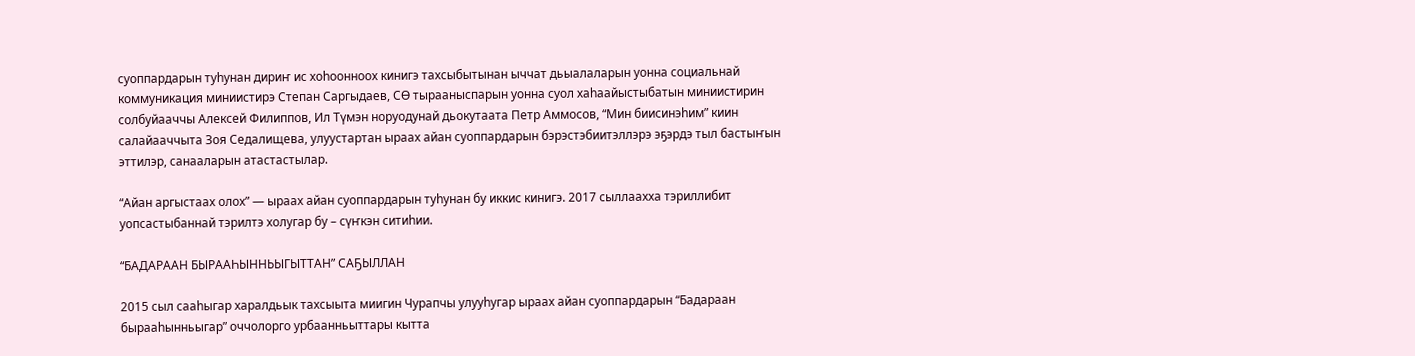суоппардарын туһунан дириҥ ис хоһоонноох кинигэ тахсыбытынан ыччат дьыалаларын уонна социальнай коммуникация миниистирэ Степан Саргыдаев, СӨ тырааныспарын уонна суол хаһаайыстыбатын миниистирин солбуйааччы Алексей Филиппов, Ил Түмэн норуодунай дьокутаата Петр Аммосов, “Мин биисинэһим” киин салайааччыта Зоя Седалищева, улуустартан ыраах айан суоппардарын бэрэстэбиитэллэрэ эҕэрдэ тыл бастыҥын эттилэр, санааларын атастастылар.

“Айан аргыстаах олох” — ыраах айан суоппардарын туһунан бу иккис кинигэ. 2017 cыллаахха тэриллибит уопсастыбаннай тэрилтэ холугар бу – сүҥкэн ситиһии.

“БАДАРААН БЫРААҺЫННЬЫГЫТТАН” САҔЫЛЛАН

2015 сыл сааһыгар харалдьык тахсыыта миигин Чурапчы улууһугар ыраах айан суоппардарын “Бадараан бырааһынньыгар” оччолорго урбаанньыттары кытта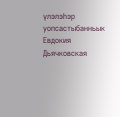үлэлэһэр уопсастыбанньык Евдокия Дьячковская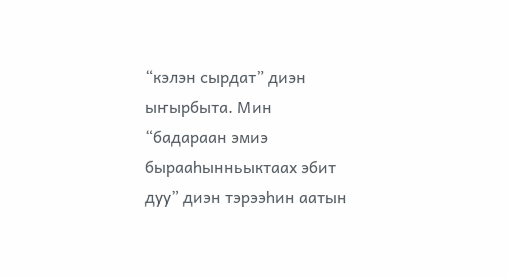“кэлэн сырдат” диэн ыҥырбыта. Мин “бадараан эмиэ бырааһынньыктаах эбит дуу” диэн тэрээһин аатын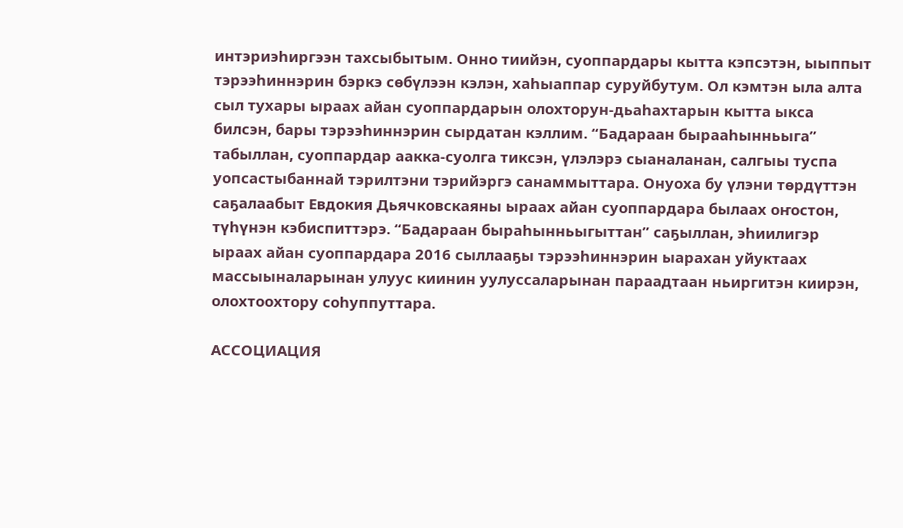интэриэһиргээн тахсыбытым. Онно тиийэн, суоппардары кытта кэпсэтэн, ыыппыт тэрээһиннэрин бэркэ сөбүлээн кэлэн, хаһыаппар суруйбутум. Ол кэмтэн ыла алта сыл тухары ыраах айан суоппардарын олохторун-дьаһахтарын кытта ыкса билсэн, бары тэрээһиннэрин сырдатан кэллим. “Бадараан бырааһынньыга” табыллан, суоппардар аакка-суолга тиксэн, үлэлэрэ сыаналанан, салгыы туспа уопсастыбаннай тэрилтэни тэрийэргэ санаммыттара. Онуоха бу үлэни төрдүттэн саҕалаабыт Евдокия Дьячковскаяны ыраах айан суоппардара былаах оҥостон, түһүнэн кэбиспиттэрэ. “Бадараан быраһынньыгыттан” саҕыллан, эһиилигэр ыраах айан суоппардара 2016 сыллааҕы тэрээһиннэрин ыарахан уйуктаах массыыналарынан улуус киинин уулуссаларынан параадтаан ньиргитэн киирэн, олохтоохтору соһуппуттара.

АССОЦИАЦИЯ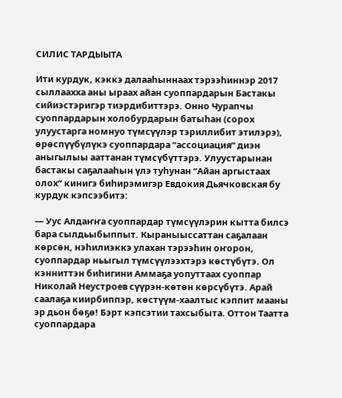СИЛИС ТАРДЫЫТА

Ити курдук, кэккэ далааһыннаах тэрээһиннэр 2017 cыллаахха аны ыраах айан суоппардарын Бастакы сийиэстэригэр тиэрдибиттэрэ. Онно Чурапчы суоппардарын холобурдарын батыһан (сорох улуустарга номнуо түмсүүлэр тэриллибит этилэрэ), өрөспүүбүлүкэ суоппардара “ассоциация” диэн аныгылыы ааттанан түмсүбүттэрэ. Улуустарынан бастакы саҕалааһын үлэ туһунан “Айан аргыстаах олох” кинигэ биһирэмигэр Евдокия Дьячковская бу курдук кэпсээбитэ:

— Уус Алдаҥҥа суоппардар түмсүүлэрин кытта билсэ бара сылдьыбыппыт. Кыраныыссаттан саҕалаан көрсөн, нэһилиэккэ улахан тэрээһин оҥорон, суоппардар ньыгыл түмсүүлээхтэрэ көстүбүтэ. Ол кэнниттэн биһигини Аммаҕа уопуттаах суоппар Николай Неустроев сүүрэн-көтөн көрсүбүтэ. Арай саалаҕа киирбиппэр, көстүүм-хаалтыс кэппит мааны эр дьон бөҕө! Бэрт кэпсэтии тахсыбыта. Оттон Таатта суоппардара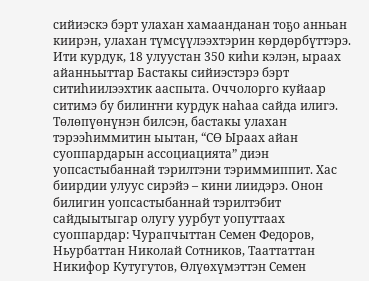сийиэскэ бэрт улахан хамаанданан тоҕо анньан киирэн, улахан түмсүүлээхтэрин көрдөрбүттэрэ. Ити курдук, 18 улуустан 350 киһи кэлэн, ыраах айанньыттар Бастакы сийиэстэрэ бэрт ситиһиилээхтик ааспыта. Оччолорго куйаар ситимэ бу билиҥҥи курдук наһаа сайда илигэ. Төлөпүөнүнэн билсэн, бастакы улахан тэрээһиммитин ыытан, “СӨ Ыраах айан суоппардарын ассоциацията” диэн уопсастыбаннай тэрилтэни тэриммиппит. Хас биирдии улуус сирэйэ – кини лиидэрэ. Онон билигин уопсастыбаннай тэрилтэбит сайдыытыгар олугу уурбут уопуттаах суоппардар: Чурапчыттан Семен Федоров, Ньурбаттан Николай Сотников, Тааттаттан Никифор Кутугутов, Өлүөхүмэттэн Семен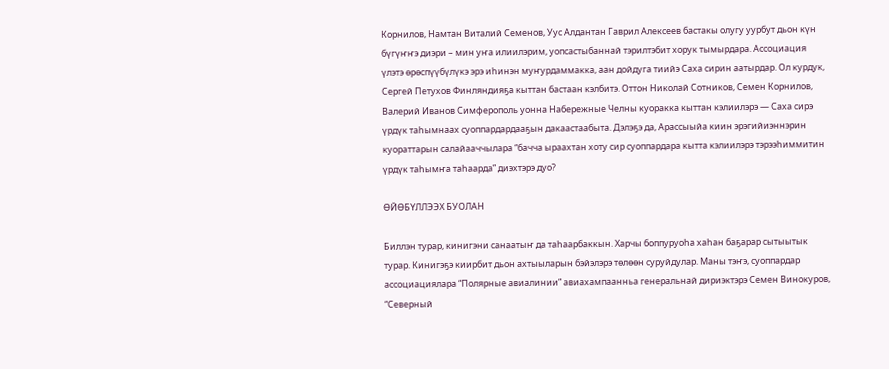Корнилов, Намтан Виталий Семенов, Уус Алдантан Гаврил Алексеев бастакы олугу уурбут дьон күн бүгүҥҥэ диэри – мин уҥа илиилэрим, уопсастыбаннай тэрилтэбит хорук тымырдара. Ассоциация үлэтэ өрөспүүбүлүкэ эрэ иһинэн муҥурдаммакка, аан дойдуга тиийэ Саха сирин аатырдар. Ол курдук, Сергей Петухов Финляндияҕа кыттан бастаан кэлбитэ. Оттон Николай Сотников, Семен Корнилов, Валерий Иванов Симферополь уонна Набережные Челны куоракка кыттан кэлиилэрэ — Саха сирэ үрдүк таһымнаах суоппардардааҕын дакаастаабыта. Дэлэҕэ да, Арассыыйа киин эрэгийиэннэрин куораттарын салайааччылара “бачча ыраахтан хоту сир суоппардара кытта кэлиилэрэ тэрээһиммитин үрдүк таһымҥа таһаарда” диэхтэрэ дуо?

ӨЙӨБҮЛЛЭЭХ БУОЛАН

Биллэн турар, кинигэни санаатыҥ да таһаарбаккын. Харчы боппуруоһа хаһан баҕарар сытыытык турар. Кинигэҕэ киирбит дьон ахтыыларын бэйэлэрэ төлөөн суруйдулар. Маны тэҥэ, суоппардар ассоциациялара “Полярные авиалинии” авиахампаанньа генеральнай дириэктэрэ Семен Винокуров, “Северный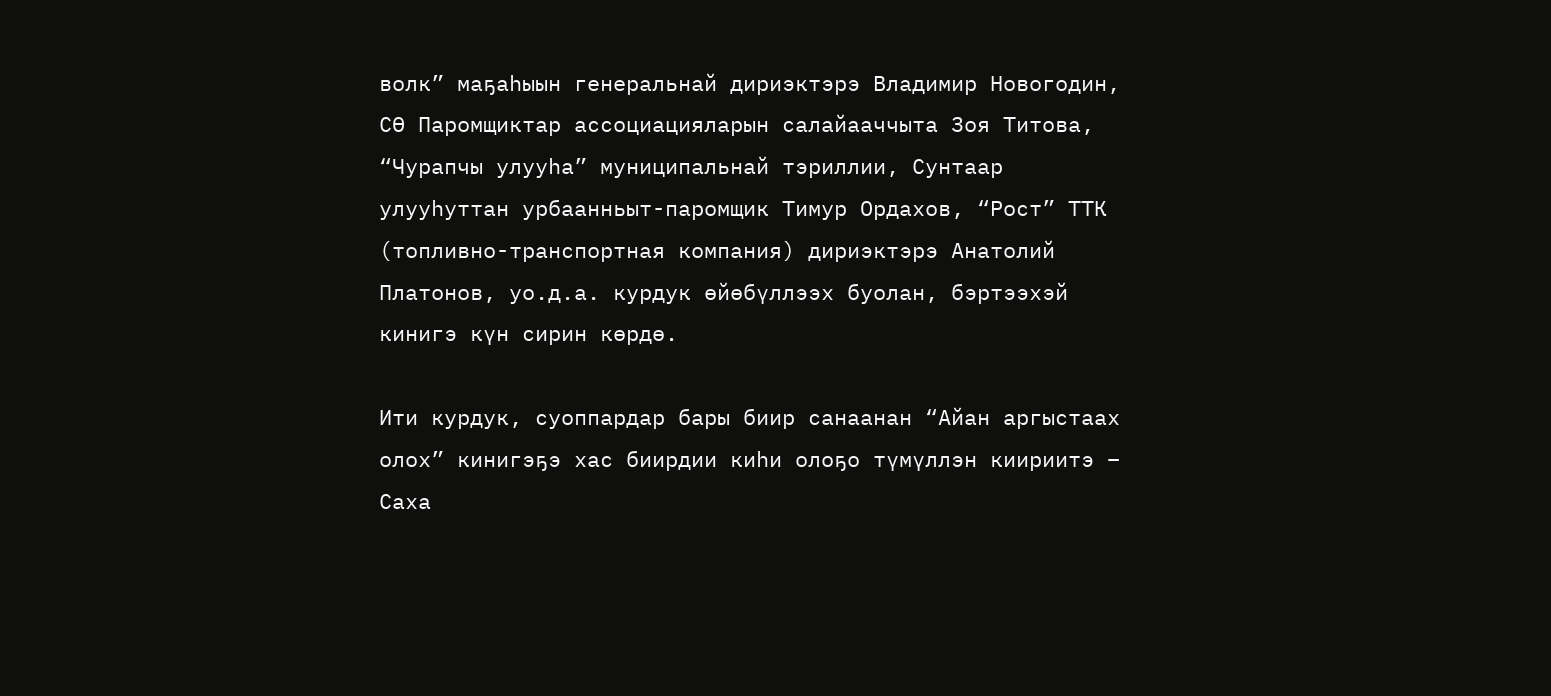волк” маҕаһыын генеральнай дириэктэрэ Владимир Новогодин, СӨ Паромщиктар ассоциацияларын салайааччыта Зоя Титова, “Чурапчы улууһа” муниципальнай тэриллии, Сунтаар улууһуттан урбаанньыт-паромщик Тимур Ордахов, “Рост” ТТК (топливно-транспортная компания) дириэктэрэ Анатолий Платонов, уо.д.а. курдук өйөбүллээх буолан, бэртээхэй кинигэ күн сирин көрдө.

Ити курдук, суоппардар бары биир санаанан “Айан аргыстаах олох” кинигэҕэ хас биирдии киһи олоҕо түмүллэн киириитэ – Саха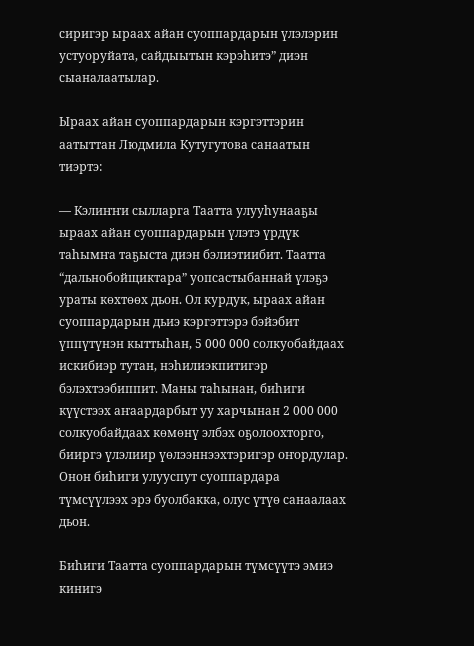сиригэр ыраах айан суоппардарын үлэлэрин устуоруйата, сайдыытын кэрэһитэ” диэн сыаналаатылар.

Ыраах айан суоппардарын кэргэттэрин аатыттан Людмила Кутугутова санаатын тиэртэ:

— Кэлиҥҥи сылларга Таатта улууһунааҕы ыраах айан суоппардарын үлэтэ үрдүк таһымҥа таҕыста диэн бэлиэтиибит. Таатта “дальнобойщиктара” уопсастыбаннай үлэҕэ ураты көхтөөх дьон. Ол курдук, ыраах айан суоппардарын дьиэ кэргэттэрэ бэйэбит үппүтүнэн кыттыһан, 5 000 000 солкуобайдаах искибиэр тутан, нэһилиэкпитигэр бэлэхтээбиппит. Маны таһынан, биһиги күүстээх аҥаардарбыт уу харчынан 2 000 000 солкуобайдаах көмөнү элбэх оҕолоохторго, бииргэ үлэлиир үөлээннээхтэригэр оҥордулар. Онон биһиги улууспут суоппардара түмсүүлээх эрэ буолбакка, олус үтүө санаалаах дьон.

Биһиги Таатта суоппардарын түмсүүтэ эмиэ кинигэ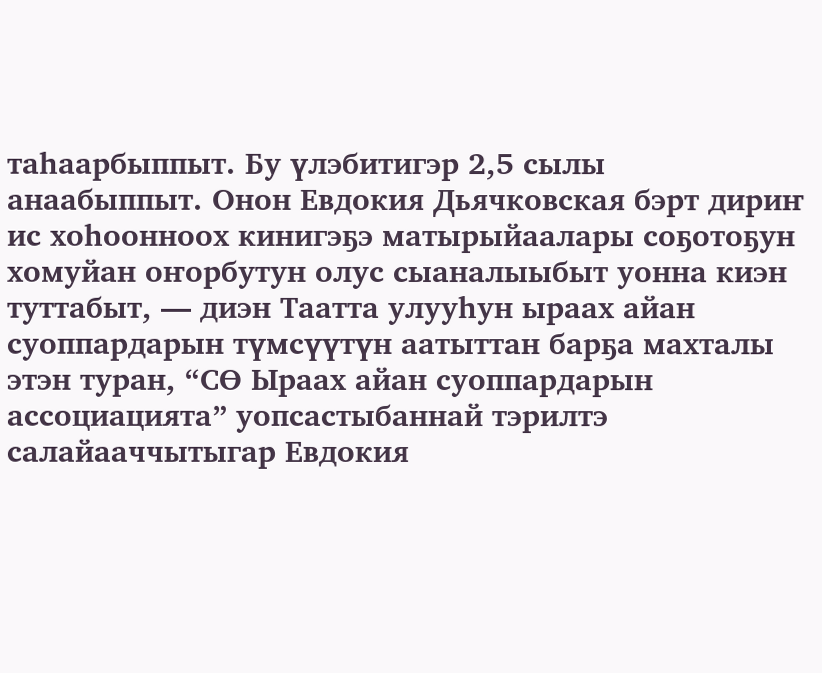таһаарбыппыт. Бу үлэбитигэр 2,5 сылы анаабыппыт. Онон Евдокия Дьячковская бэрт дириҥ ис хоһоонноох кинигэҕэ матырыйаалары соҕотоҕун хомуйан оҥорбутун олус сыаналыыбыт уонна киэн туттабыт, — диэн Таатта улууһун ыраах айан суоппардарын түмсүүтүн аатыттан барҕа махталы этэн туран, “СӨ Ыраах айан суоппардарын ассоциацията” уопсастыбаннай тэрилтэ салайааччытыгар Евдокия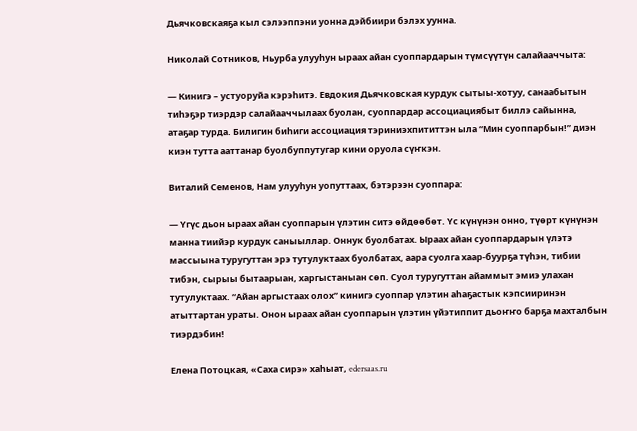Дьячковскаяҕа кыл сэлээппэни уонна дэйбиири бэлэх уунна.

Николай Сотников, Ньурба улууһун ыраах айан суоппардарын түмсүүтүн салайааччыта:

— Кинигэ – устуоруйа кэрэһитэ. Евдокия Дьячковская курдук сытыы-хотуу, санаабытын тиһэҕэр тиэрдэр салайааччылаах буолан, суоппардар ассоциациябыт биллэ сайынна, атаҕар турда. Билигин биһиги ассоциация тэриниэхпититтэн ыла “Мин суоппарбын!” диэн киэн тутта ааттанар буолбуппутугар кини оруола сүҥкэн.

Виталий Семенов, Нам улууһун уопуттаах, бэтэрээн суоппара:

— Үгүс дьон ыраах айан суоппарын үлэтин ситэ өйдөөбөт. Үс күнүнэн онно, түөрт күнүнэн манна тиийэр курдук саныыллар. Оннук буолбатах. Ыраах айан суоппардарын үлэтэ массыына туругуттан эрэ тутулуктаах буолбатах, аара суолга хаар-буурҕа түһэн, тибии тибэн, сырыы бытаарыан, харгыстаныан сөп. Суол туругуттан айаммыт эмиэ улахан тутулуктаах. “Айан аргыстаах олох” кинигэ суоппар үлэтин аһаҕастык кэпсииринэн атыттартан ураты. Онон ыраах айан суоппарын үлэтин үйэтиппит дьоҥҥо барҕа махталбын тиэрдэбин!

Елена Потоцкая, «Саха сирэ» хаһыат, edersaas.ru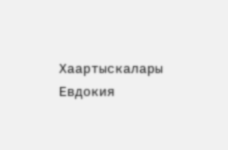Хаартыскалары Евдокия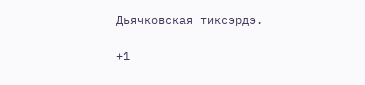Дьячковская тиксэрдэ.

+1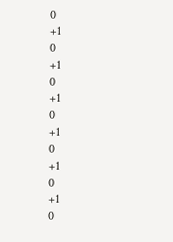0
+1
0
+1
0
+1
0
+1
0
+1
0
+1
0